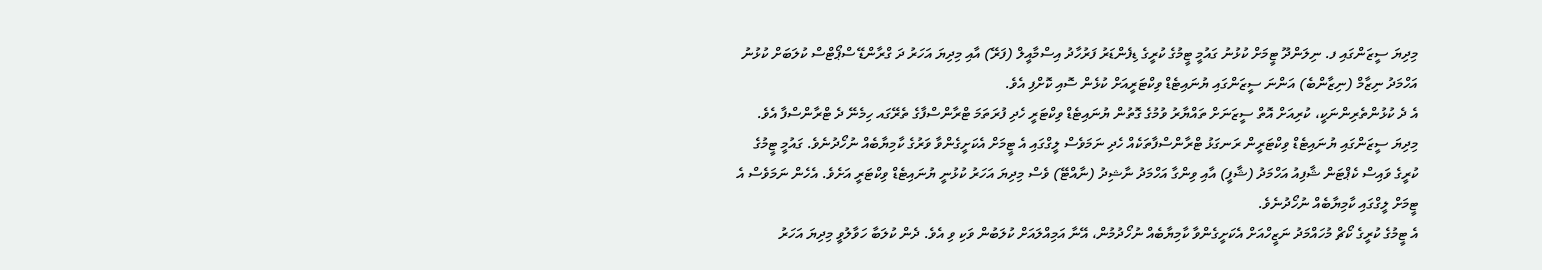މިދިޔަ ސީޒަންގައި ފ. ނިލަންދޫ ޓީމަށް ކުޅުނު ގައުމީ ޓީމުގެ ކުރީގެ ޑިފެންޑަރު ފަރުހާދު އިސްމާއީލް (ފަރޭ) އާއި މިދިޔަ އަހަރު ދަ ގްރާންޑޭ ސްޕޯޓްސް ކުލަބަށް ކުޅުނު އަހްމަދު ނިޒާމް (ނިޒާންބެ) އަންނަ ސީޒަންގައި ޔުނައިޓެޑް ވިކްޓަރީއަށް ކުޅެން ސޮއި ކޮށްފި އެވެ.
އެ ދެ ކުޅުންތެރިންނަކީ، ކުރިއަށް އޮތް ސީޒަނަށް ތައްޔާރު ވުމުގެ ގޮތުން ޔުނައިޓެޑް ވިކްޓަރީ ހެދި ފުރަތަމަ ޓްރާންސްފާގެ ތެރޭގައ ހިމެނޭ ދެ ޓްރާންސްފާ އެވެ. މިދިޔަ ސީޒަންގައި ޔުނައިޓެޑް ވިކްޓަރީން ރަނގަޅު ޓްރާންސްފާތަކެއް ހެދި ނަމަވެސް ލީގްގައި އެ ޓީމަށް އެކަށީގެންވާ ވަރުގެ ކާމިޔާބެއް ނުހޯދުނެވެ. ގައުމީ ޓީމުގެ ކުރީގެ ވައިސް ކެޕްޓަން ޝާފިއު އަހްމަދު (ޝާފީ) އާއި ވިންގާ އަހްމަދު ނާޝިދު (ނާއްޓޭ) ވެސް މިދިޔަ އަހަރު ކުޅުނީ ޔުނައިޓެޑް ވިކްޓަރީ އަށެވެ. އެހެން ނަމަވެސް އެ ޓީމަށް ލީގްގައި ކާމިޔާބެއް ނުހޯދުނެވެ.
އެ ޓީމުގެ ކުރީގެ ކޯޗް މުހައްމަދު ނަޒީހްއަށް އެކަށީގެންވާ ކާމިޔާބެއް ނުހޯދުމުން، އޭނާ އަމިއްލައަށް ކުލަބުން ވަކި ވި އެވެ. ދެން ކުލަބާ ހަވާލުވީ މިދިޔަ އަހަރު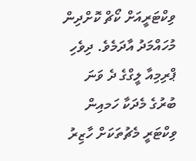ވިކްޓަރީއަށް ކޯޗް ކޮށްދިން މުހައްމަދު އާދަމެވެ. ދިވެހި ޕްރިމިއާ ލީގްގެ ދެ ވަނަ ބުރުގެ މެދަކާ ހަމއިން ވިކްޓަރީ މެޗުތަކަށް ހާޒިރު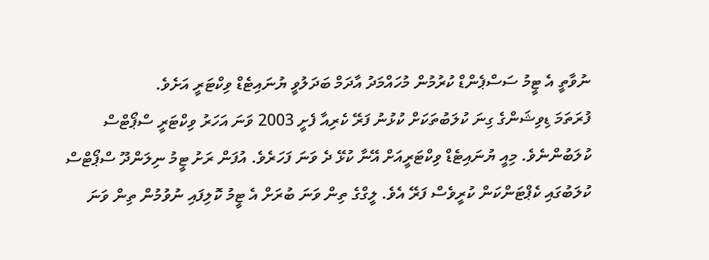ނުވާތީ އެ ޓީމު ސަސްޕެންޑް ކުރުމުން މުހައްމަދު އާދަމް ބަދަލުވީ ޔުނައިޓެޑް ވިކްޓަރީ އަށެވެ.
ފުރަތަމަ ޑިވިޝަންގެ ގިނަ ކުލަބުތަކަށް ކުޅުނު ފަރޭ ކެރިއާ ފެށީ 2003 ވަނަ އަހަރު ވިކްޓަރީ ސްޕޯޓްސް ކުލަބުންނެވެ. މިއީ ޔުނައިޓެޑް ވިކްޓަރީއަށް އޭނާ ކުޅޭ ދެ ވަނަ ފަހަރެވެ. އުފަން ރަށު ޓީމު ނިލަންދޫ ސްޕޯޓްސް ކުލަބުގައި ކެޕްޓަންކަން ކުރީވެސް ފަރޭ އެވެ. ލީގްގެ ތިން ވަނަ ބުރަށް އެ ޓީމު ކޮލިފައި ނުވުމުން ތިން ވަނަ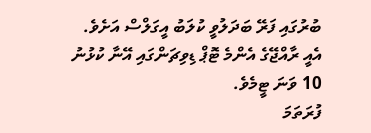ބުރުގައި ފަރޭ ބަދަލުވީ ކުލަބު އީގަލްސް އަށެވެ. އެއީ ރާއްޖޭގެ އެންމެ ޓޮޕް ޑިވިޗަންގައި އޭނާ ކުޅުނު 10 ވަނަ ޓީމެވެ.
ފުރަތަމަ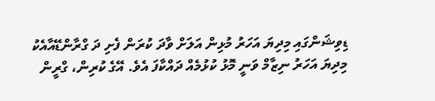ޑިވިޝަންގައި މިދިޔަ އަހަރު މުޅިން އަލަށް ވާދަ ކުރަން ފެށި ދަ ގްރާންޑޭއާއެކު މިދިޔަ އަހަރު ނިޒާމް ވަނީ މޮޅު ކުޅުމެއް ދައްކާފަ އެވެ. އޭގެ ކުރިން، ގްރީން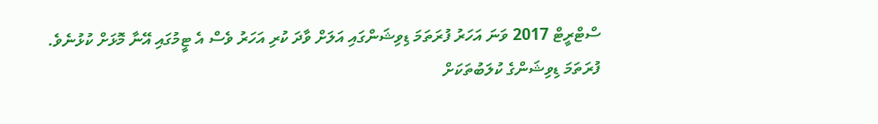ސްޓްރީޓް 2017 ވަނަ އަހަރު ފުރަތަމަ ޑިވިޝަންގައި އަލަށް ވާދަ ކުރި އަހަރު ވެސް އެ ޓީމުގައި އޭނާ މޮޅަށް ކުޅުނެވެ.
ފުރަތަމަ ޑިވިޝަންގެ ކުލަބުތަކަށް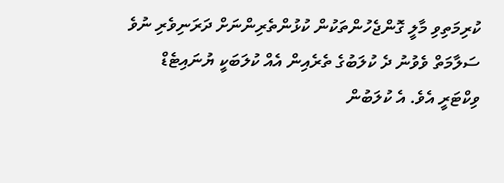ކުރިމަތިވި މާލީ ގޮންޖެހުންތަކުން ކުޅުންތެރިންނަށް ދަރަނިވެރި ނުވެ ސަލާމަތް ވެވުނު ދެ ކުލަބުގެ ތެރެއިން އެއް ކުލަބަކީ ޔުނައިޓެޑް ވިކްޓަރީ އެވެ. އެ ކުލަބުން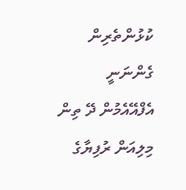ކުޅުންތެރިން ގެންނަނީ އެފްއޭއެމުން ދޭ ތިން މިލިއަން ރުފިޔާގެ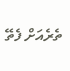ތެރެއަށް ފެތޭ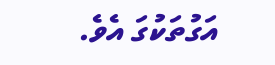އަގުތަކުގަ އެވެ.